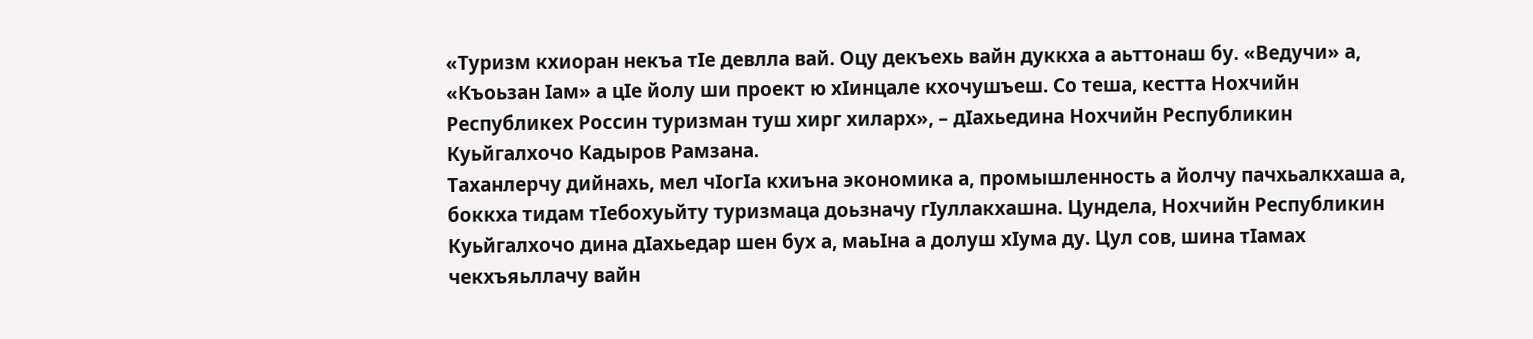«Туризм кхиоран некъа тIе девлла вай. Оцу декъехь вайн дуккха а аьттонаш бу. «Ведучи» а, «Къоьзан Iам» а цIе йолу ши проект ю хIинцале кхочушъеш. Со теша, кестта Нохчийн Республикех Россин туризман туш хирг хиларх», – дIахьедина Нохчийн Республикин Куьйгалхочо Кадыров Рамзана.
Таханлерчу дийнахь, мел чIогIа кхиъна экономика а, промышленность а йолчу пачхьалкхаша а, боккха тидам тIебохуьйту туризмаца доьзначу гIуллакхашна. Цундела, Нохчийн Республикин Куьйгалхочо дина дIахьедар шен бух а, маьIна а долуш хIума ду. Цул сов, шина тIамах чекхъяьллачу вайн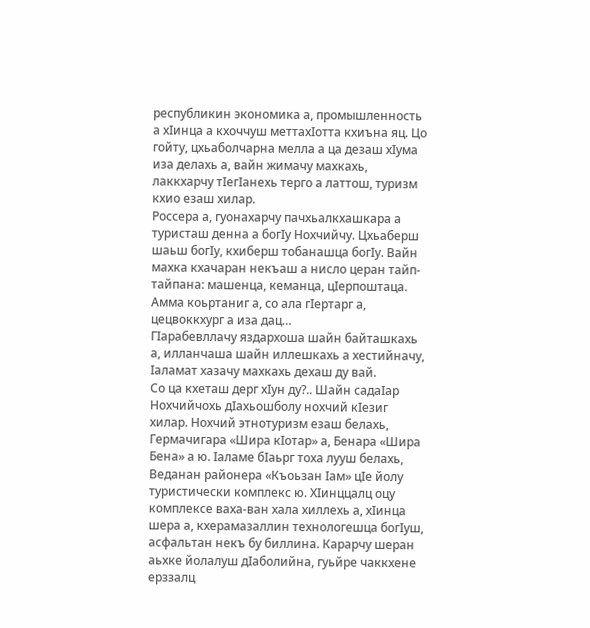республикин экономика а, промышленность а хIинца а кхоччуш меттахIотта кхиъна яц. Цо гойту, цхьаболчарна мелла а ца дезаш хIума иза делахь а, вайн жимачу махкахь, лаккхарчу тIегIанехь терго а латтош, туризм кхио езаш хилар.
Россера а, гуонахарчу пачхьалкхашкара а туристаш денна а богIу Нохчийчу. Цхьаберш шаьш богIу, кхиберш тобанашца богIу. Вайн махка кхачаран некъаш а нисло церан тайп-тайпана: машенца, кеманца, цIерпоштаца. Амма коьртаниг а, со ала гIертарг а, цецвоккхург а иза дац…
ГIарабевллачу яздархоша шайн байташкахь а, илланчаша шайн иллешкахь а хестийначу, Iаламат хазачу махкахь дехаш ду вай.
Со ца кхеташ дерг хIун ду?.. Шайн садаIар Нохчийчохь дIахьошболу нохчий кIезиг хилар. Нохчий этнотуризм езаш белахь, Гермачигара «Шира кIотар» а, Бенара «Шира Бена» а ю. Iаламе бIаьрг тоха лууш белахь, Веданан районера «Къоьзан Iам» цIе йолу туристически комплекс ю. ХIинццалц оцу комплексе ваха-ван хала хиллехь а, хIинца шера а, кхерамазаллин технологешца богIуш, асфальтан некъ бу биллина. Карарчу шеран аьхке йолалуш дIаболийна, гуьйре чаккхене ерззалц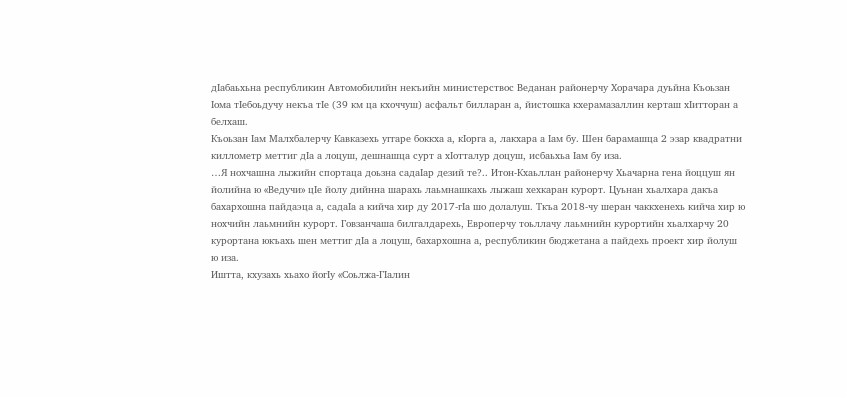дIабаьхьна республикин Автомобилийн некъийн министерствос Веданан районерчу Хорачара дуьйна Къоьзан Iома тIебоьдучу некъа тIе (39 км ца кхоччуш) асфальт билларан а, йистошка кхерамазаллин керташ хIитторан а белхаш.
Къоьзан Iам Малхбалерчу Кавказехь уггаре боккха а, кIорга а, лакхара а Iам бу. Шен барамашца 2 эзар квадратни киллометр меттиг дIа а лоцуш, дешнашца сурт а хIотталур доцуш, исбаьхьа Iам бу иза.
…Я нохчашна лыжийн спортаца доьзна садаIар дезий те?.. Итон-Кхаьллан районерчу Хьачарна гена йоццуш ян йолийна ю «Ведучи» цIе йолу дийнна шарахь лаьмнашкахь лыжаш хехкаран курорт. Цуьнан хьалхара дакъа бахархошна пайдаэца а, садаIа а кийча хир ду 2017-гIа шо долалуш. Ткъа 2018-чу шеран чаккхенехь кийча хир ю нохчийн лаьмнийн курорт. Говзанчаша билгалдарехь, Европерчу тоьллачу лаьмнийн курортийн хьалхарчу 20 курортана юкъахь шен меттиг дIа а лоцуш, бахархошна а, республикин бюджетана а пайдехь проект хир йолуш ю иза.
Иштта, кхузахь хьахо йогIу «Соьлжа-ГIалин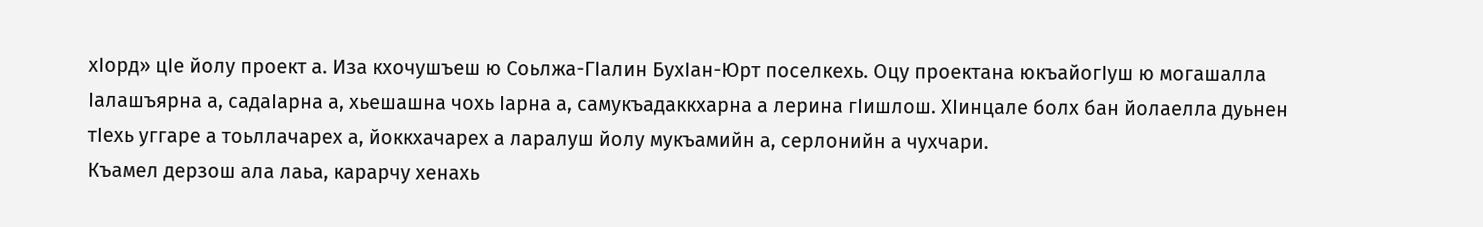хIорд» цIе йолу проект а. Иза кхочушъеш ю Соьлжа-ГIалин БухIан-Юрт поселкехь. Оцу проектана юкъайогIуш ю могашалла Iалашъярна а, садаIарна а, хьешашна чохь Iарна а, самукъадаккхарна а лерина гIишлош. ХIинцале болх бан йолаелла дуьнен тIехь уггаре а тоьллачарех а, йоккхачарех а ларалуш йолу мукъамийн а, серлонийн а чухчари.
Къамел дерзош ала лаьа, карарчу хенахь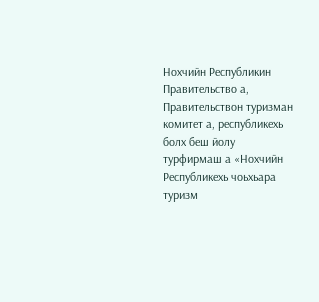Нохчийн Республикин Правительство а, Правительствон туризман комитет а, республикехь болх беш йолу турфирмаш а «Нохчийн Республикехь чоьхьара туризм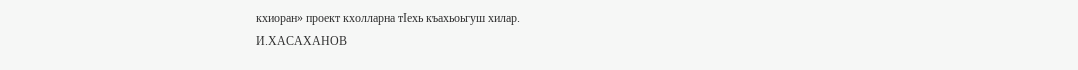кхиоран» проект кхолларна тIехь къахьоьгуш хилар.
И.ХАСАХАНОВ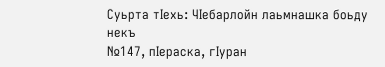Суьрта тIехь: ЧIебарлойн лаьмнашка боьду некъ
№147, пIераска, гIуран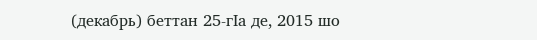(декабрь) беттан 25-гIа де, 2015 шо